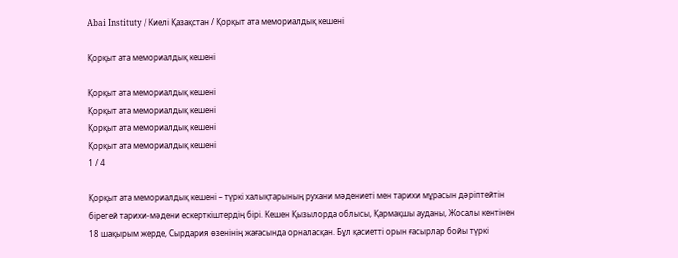Abai Instituty / Киелі Қазақстан / Қорқыт ата мемориалдық кешені

Қорқыт ата мемориалдық кешені

Қорқыт ата мемориалдық кешені
Қорқыт ата мемориалдық кешені
Қорқыт ата мемориалдық кешені
Қорқыт ата мемориалдық кешені
1 / 4

Қорқыт ата мемориалдық кешені – түркі халықтарының рухани мәдениеті мен тарихи мұрасын дәріптейтін бірегей тарихи-мәдени ескерткіштердің бірі. Кешен Қызылорда облысы, Қармақшы ауданы, Жосалы кентінен 18 шақырым жерде, Сырдария өзенінің жағасында орналасқан. Бұл қасиетті орын ғасырлар бойы түркі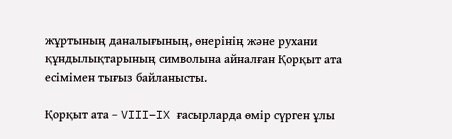жұртының даналығының, өнерінің және рухани құндылықтарының символына айналған Қорқыт ата есімімен тығыз байланысты.

Қорқыт ата – VIII–IX ғасырларда өмір сүрген ұлы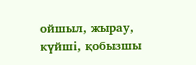ойшыл, жырау, күйші, қобызшы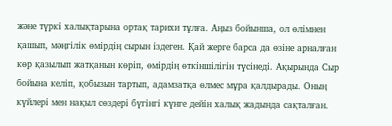және түркі халықтарына ортақ тарихи тұлға. Аңыз бойынша, ол өлімнен қашып, мәңгілік өмірдің сырын іздеген. Қай жерге барса да өзіне арналған көр қазылып жатқанын көріп, өмірдің өткіншілігін түсінеді. Ақырында Сыр бойына келіп, қобызын тартып, адамзатқа өлмес мұра қалдырады. Оның күйлері мен нақыл сөздері бүгінгі күнге дейін халық жадында сақталған.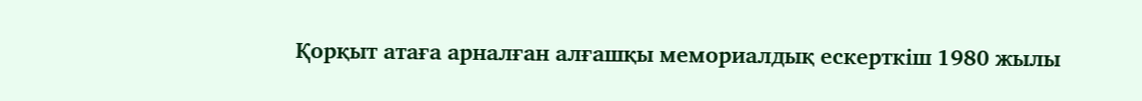Қорқыт атаға арналған алғашқы мемориалдық ескерткіш 1980 жылы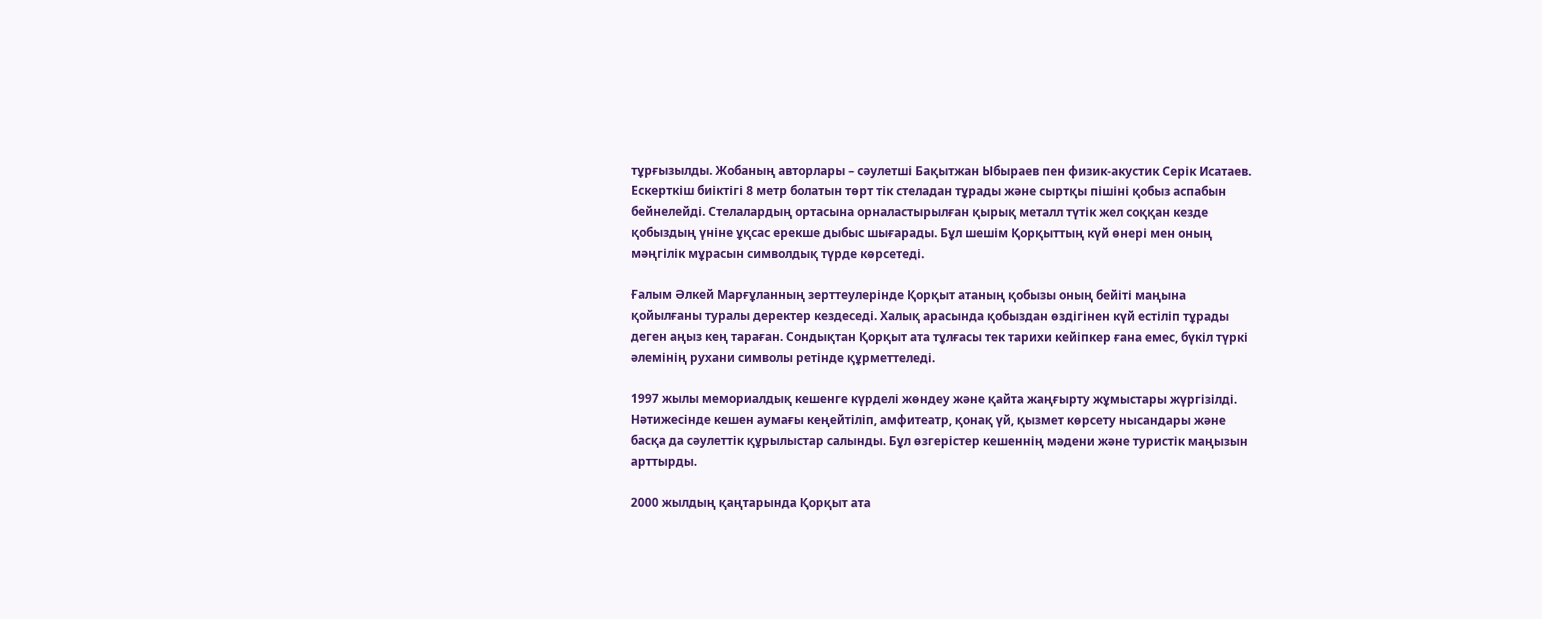тұрғызылды. Жобаның авторлары – сәулетші Бақытжан Ыбыраев пен физик-акустик Серік Исатаев. Ескерткіш биіктігі 8 метр болатын төрт тік стеладан тұрады және сыртқы пішіні қобыз аспабын бейнелейді. Стелалардың ортасына орналастырылған қырық металл түтік жел соққан кезде қобыздың үніне ұқсас ерекше дыбыс шығарады. Бұл шешім Қорқыттың күй өнері мен оның мәңгілік мұрасын символдық түрде көрсетеді.

Ғалым Әлкей Марғұланның зерттеулерінде Қорқыт атаның қобызы оның бейіті маңына қойылғаны туралы деректер кездеседі. Халық арасында қобыздан өздігінен күй естіліп тұрады деген аңыз кең тараған. Сондықтан Қорқыт ата тұлғасы тек тарихи кейіпкер ғана емес, бүкіл түркі әлемінің рухани символы ретінде құрметтеледі.

1997 жылы мемориалдық кешенге күрделі жөндеу және қайта жаңғырту жұмыстары жүргізілді. Нәтижесінде кешен аумағы кеңейтіліп, амфитеатр, қонақ үй, қызмет көрсету нысандары және басқа да сәулеттік құрылыстар салынды. Бұл өзгерістер кешеннің мәдени және туристік маңызын арттырды.

2000 жылдың қаңтарында Қорқыт ата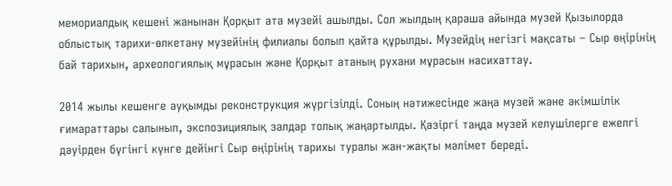мемориалдық кешені жанынан Қорқыт ата музейі ашылды. Сол жылдың қараша айында музей Қызылорда облыстық тарихи-өлкетану музейінің филиалы болып қайта құрылды. Музейдің негізгі мақсаты – Сыр өңірінің бай тарихын, археологиялық мұрасын және Қорқыт атаның рухани мұрасын насихаттау.

2014 жылы кешенге ауқымды реконструкция жүргізілді. Соның нәтижесінде жаңа музей және әкімшілік ғимараттары салынып, экспозициялық залдар толық жаңартылды. Қазіргі таңда музей келушілерге ежелгі дәуірден бүгінгі күнге дейінгі Сыр өңірінің тарихы туралы жан-жақты мәлімет береді.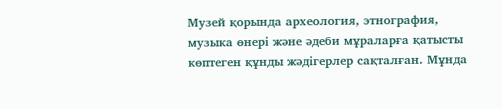Музей қорында археология, этнография, музыка өнері және әдеби мұраларға қатысты көптеген құнды жәдігерлер сақталған. Мұнда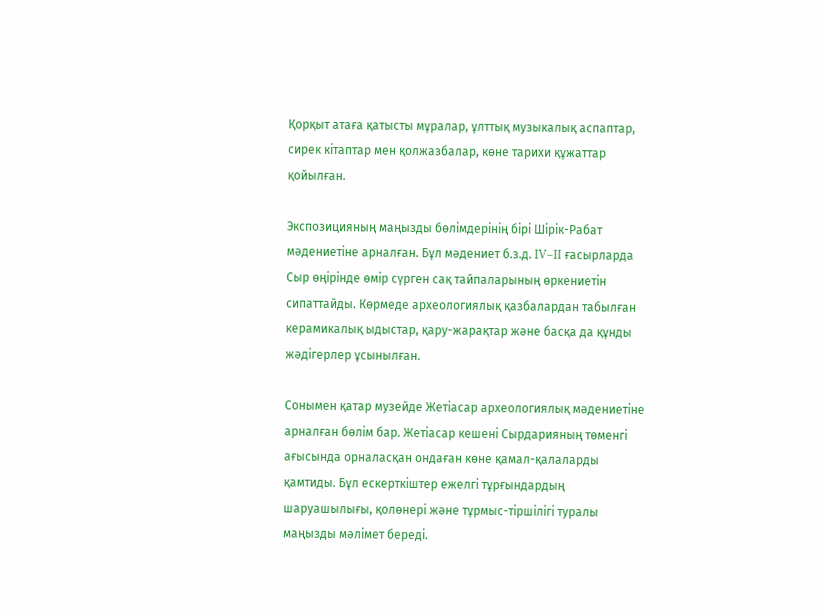Қорқыт атаға қатысты мұралар, ұлттық музыкалық аспаптар, сирек кітаптар мен қолжазбалар, көне тарихи құжаттар қойылған.

Экспозицияның маңызды бөлімдерінің бірі Шірік-Рабат мәдениетіне арналған. Бұл мәдениет б.з.д. IV–II ғасырларда Сыр өңірінде өмір сүрген сақ тайпаларының өркениетін сипаттайды. Көрмеде археологиялық қазбалардан табылған керамикалық ыдыстар, қару-жарақтар және басқа да құнды жәдігерлер ұсынылған.

Сонымен қатар музейде Жетіасар археологиялық мәдениетіне арналған бөлім бар. Жетіасар кешені Сырдарияның төменгі ағысында орналасқан ондаған көне қамал-қалаларды қамтиды. Бұл ескерткіштер ежелгі тұрғындардың шаруашылығы, қолөнері және тұрмыс-тіршілігі туралы маңызды мәлімет береді.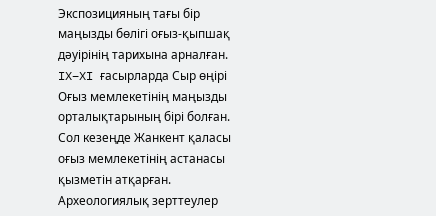Экспозицияның тағы бір маңызды бөлігі оғыз-қыпшақ дәуірінің тарихына арналған. IX–XI ғасырларда Сыр өңірі Оғыз мемлекетінің маңызды орталықтарының бірі болған. Сол кезеңде Жанкент қаласы оғыз мемлекетінің астанасы қызметін атқарған. Археологиялық зерттеулер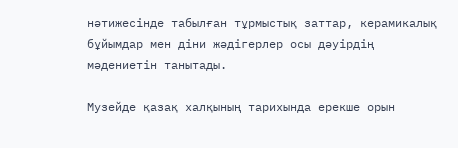нәтижесінде табылған тұрмыстық заттар, керамикалық бұйымдар мен діни жәдігерлер осы дәуірдің мәдениетін танытады.

Музейде қазақ халқының тарихында ерекше орын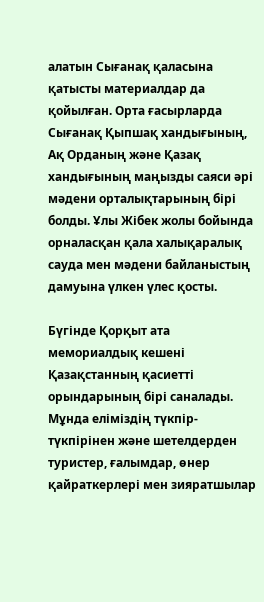алатын Сығанақ қаласына қатысты материалдар да қойылған. Орта ғасырларда Сығанақ Қыпшақ хандығының, Ақ Орданың және Қазақ хандығының маңызды саяси әрі мәдени орталықтарының бірі болды. Ұлы Жібек жолы бойында орналасқан қала халықаралық сауда мен мәдени байланыстың дамуына үлкен үлес қосты.

Бүгінде Қорқыт ата мемориалдық кешені Қазақстанның қасиетті орындарының бірі саналады. Мұнда еліміздің түкпір-түкпірінен және шетелдерден туристер, ғалымдар, өнер қайраткерлері мен зияратшылар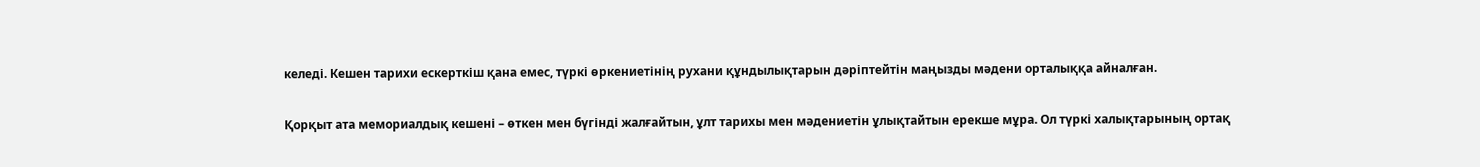келеді. Кешен тарихи ескерткіш қана емес, түркі өркениетінің рухани құндылықтарын дәріптейтін маңызды мәдени орталыққа айналған.

Қорқыт ата мемориалдық кешені – өткен мен бүгінді жалғайтын, ұлт тарихы мен мәдениетін ұлықтайтын ерекше мұра. Ол түркі халықтарының ортақ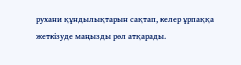рухани құндылықтарын сақтап, келер ұрпаққа жеткізуде маңызды рөл атқарады.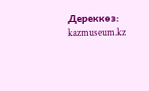Дереккөз: kazmuseum.kz